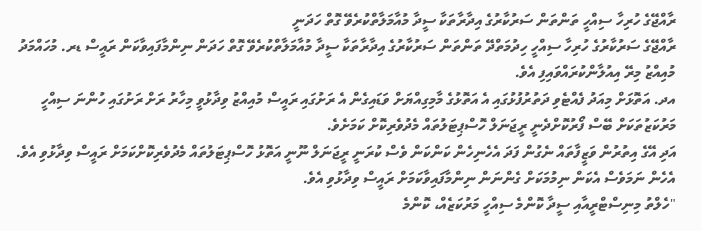ރާއްޖޭގެ ހުރިހާ ސިއްހީ ތަންތަން ސަރުކާރުގެ އިދާރާތަކާ ސީދާ މުއާމަލާތްކުރެވޭ ގޮތް ހަދަނީ
ރާއްޖޭގެ ސަރުކާރުގެ ހުރިހާ ސިއްހީ ހިދުމަތްދޭ ތަންތަން ސަރުކާރުގެ އިދާރާތަކާ ސީދާ މުއާމަލާތްކުރެވޭ ގޮތް ހަދަން ނިންމާފައިވާކަން ރައީސް ޑރ. މުހައްމަދު މުއިއްޒު މިރޭ އިއުލާންކުރައްވައިފި އެވެ.
އދ. އަތޮޅަށް މިއަދު ފެއްޓެވި ދަތުރުފުޅުގައި އެ އަތޮޅުގެ މާމިގިއްޔަށް ވަޑައިގެން އެ ރަށުގައި ރައީސް މުއިއްޒު ވިދާޅުވީ މިހާރު ރަށް ރަށުގައި ހުންނަ ސިއްހީ މަރުކަޒުތަކަށް ބޭސް ފޯރުކޮށްދެނީ ރީޖަނަލް ހޮސްޕިޓަލުތައް މެދުވެރިކޮށް ކަމަށެވެ.
އަދި އޭގެ އިތުރުން ވަޒީފާތައް ނެގުން ފަދަ އެހެނިހެން ކަންކަން ވެސް ކުރަނީ ރީޖަނަލް ނޫނީ އަތޮޅު ހޮސްޕިޓަލުތައް މެދުވެރިކޮށްކަމަށް ރައީސް ވިދާޅުވި އެވެ. އެހެން ނަމަވެސް އެކަން ނިމުމަކަށް ގެންނަން ނިންމާފައިވާކަމަށް ރައީސް ވިދާޅުވި އެވެ.
"ހެލްތު މިނިސްޓްރީއާއި ސީދާ ކޮންމެ ސިއްހީ މަރުކަޒެއް، ކޮންމެ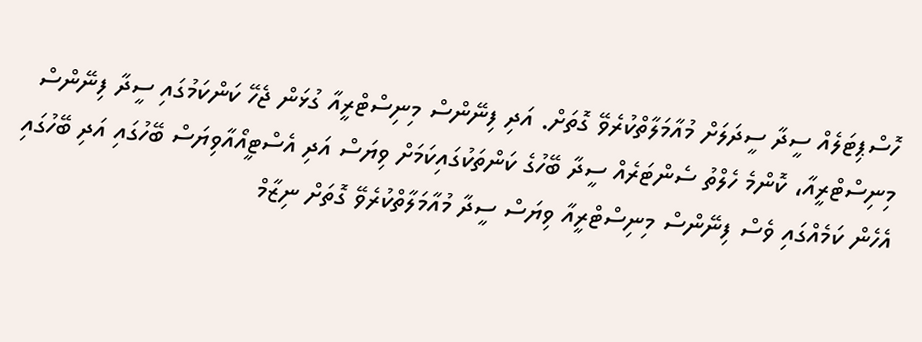ހޮސްޕިޓަލެއް ސީދާ ސީދަލަށް މުއާމަލާތްކުރެވޭ ގޮތަށް. އަދި ފިނޭންސް މިނިސްޓްރީއާ ގުޅަން ޖެހޭ ކަންކަމުގައި ސީދާ ފިނޭންސް މިނިސްޓްރީއާ، ކޮންމެ ހެލްތު ސެންޓަރެއް ސީދާ ބޭހުގެ ކަންތަކުގައިކަމަށް ވިޔަސް އަދި އެސްޓީއޯއާވިޔަސް ބޭހުގައި އަދި ބޭހުގައި އެހެން ކަމެއްގައި ވެސް ފިނޭންސް މިނިސްޓްރީއާ ވިޔަސް ސީދާ މުއާމަލާތްކުރެވޭ ގޮތަށް ނިޒާމް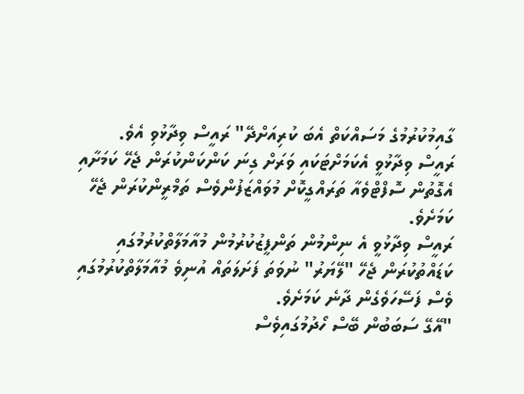ގާއިމުކުރުމުގެ މަސައްކަތް އެބަ ކުރިއަށްދޭ" ރައީސް ވިދާޅުވި އެވެ.
ރައީސް ވިދާޅުވީ އެކަމަށްޓަކައި ވަރަށް ގިނަ ކަންކަންކުރަން ޖެހޭ ކަމަށާއި އެގޮތުން ސޮފްޓްވެއާ ތަރައްގީކޮށް މުވައްޒަފުންވެސް ތަމްރީންކުރަން ޖެހޭ ކަމަށެވެ.
ރައީސް ވިދާޅުވީ އެ ނިންމުން ތަންފީޒުކުރުމުން މުއާމަލާތްކުރުމުގައި ކަޑައްތުކުރަން ޖެހޭ "ލޭޔަރު" ނުވަތަ ފަށަލަތައް އުނިވެ މުއާމަލާތްކުރުމުގައި ވެސް ފަސޭހަވެގެން ދާނެ ކަމަށެވެ.
"އޭގޭ ސަބަބުން ބޭސް ހޯދުމުގައިވެސް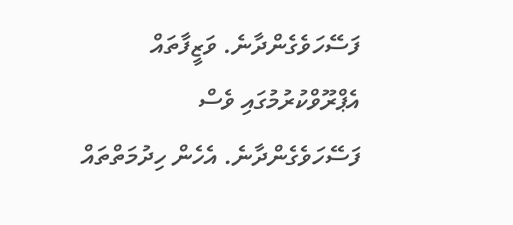ފަސޭހަވެގެންދާނެ. ވަޒީފާތައް އެޕްރޫވްކުރުމުގައި ވެސް ފަސޭހަވެގެންދާނެ. އެހެން ހިދުމަތްތައް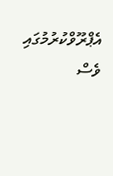އެޕްރޫވްކުރުމުގައި ވެސް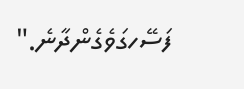ފަސޭހގަވެގެންދާނެ."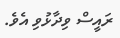ރައީސް ވިދާޅުވި އެވެ.